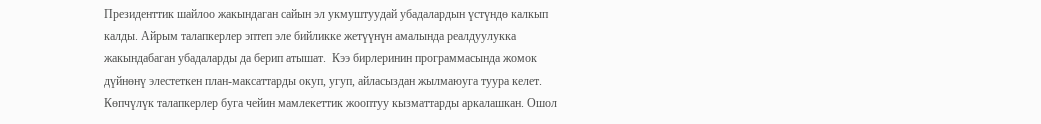Президенттик шайлоо жакындаган сайын эл укмуштуудай убадалардын үстүндө калкып калды. Айрым талапкерлер эптеп эле бийликке жетүүнүн амалында реалдуулукка жакындабаган убадаларды да берип атышат.  Кээ бирлеринин программасында жомок дүйнөнү элестеткен план-максаттарды окуп, угуп, айласыздан жылмаюуга туура келет. Көпчүлүк талапкерлер буга чейин мамлекеттик жооптуу кызматтарды аркалашкан. Ошол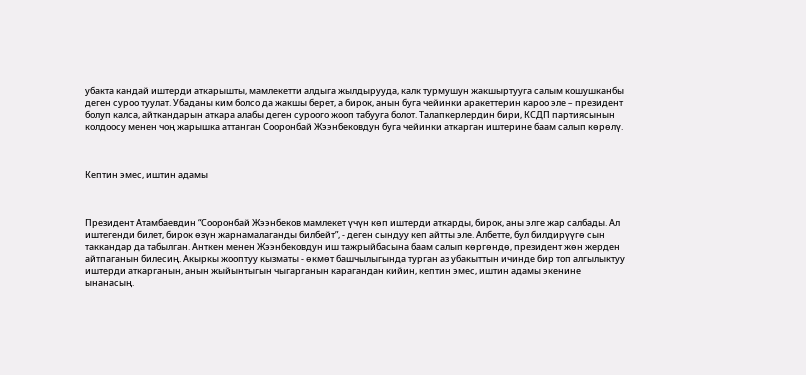убакта кандай иштерди аткарышты, мамлекетти алдыга жылдырууда, калк турмушун жакшыртууга салым кошушканбы деген суроо туулат. Убаданы ким болсо да жакшы берет, а бирок, анын буга чейинки аракеттерин кароо эле – президент болуп калса, айткандарын аткара алабы деген суроого жооп табууга болот. Талапкерлердин бири, КСДП партиясынын колдоосу менен чоң жарышка аттанган Сооронбай Жээнбековдун буга чейинки аткарган иштерине баам салып көрөлү.



Кептин эмес, иштин адамы



Президент Атамбаевдин “Сооронбай Жээнбеков мамлекет үчүн көп иштерди аткарды, бирок, аны элге жар салбады. Ал иштегенди билет, бирок өзүн жарнамалаганды билбейт”, - деген сындуу кеп айтты эле. Албетте, бул билдирүүгө сын таккандар да табылган. Анткен менен Жээнбековдун иш тажрыйбасына баам салып көргөндө, президент жөн жерден айтпаганын билесиң. Акыркы жооптуу кызматы - өкмөт башчылыгында турган аз убакыттын ичинде бир топ алгылыктуу иштерди аткарганын, анын жыйынтыгын чыгарганын карагандан кийин, кептин эмес, иштин адамы экенине ынанасың.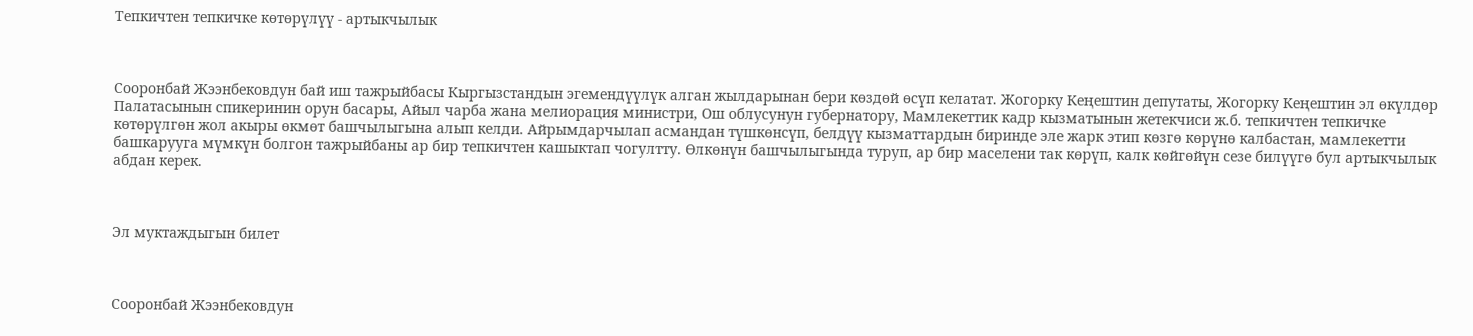Тепкичтен тепкичке көтөрүлүү - артыкчылык



Сооронбай Жээнбековдун бай иш тажрыйбасы Кыргызстандын эгемендүүлүк алган жылдарынан бери көздөй өсүп келатат. Жогорку Кеңештин депутаты, Жогорку Кеңештин эл өкүлдөр Палатасынын спикеринин орун басары, Айыл чарба жана мелиорация министри, Ош облусунун губернатору, Мамлекеттик кадр кызматынын жетекчиси ж.б. тепкичтен тепкичке көтөрүлгөн жол акыры өкмөт башчылыгына алып келди. Айрымдарчылап асмандан түшкөнсүп, белдүү кызматтардын биринде эле жарк этип көзгө көрүнө калбастан, мамлекетти башкарууга мүмкүн болгон тажрыйбаны ар бир тепкичтен кашыктап чогултту. Өлкөнүн башчылыгында туруп, ар бир маселени так көрүп, калк көйгөйүн сезе билүүгө бул артыкчылык абдан керек.



Эл муктаждыгын билет



Сооронбай Жээнбековдун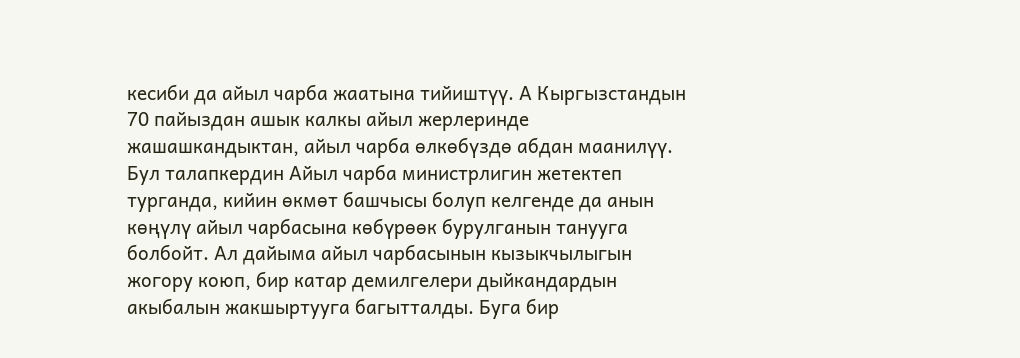кесиби да айыл чарба жаатына тийиштүү. А Кыргызстандын 70 пайыздан ашык калкы айыл жерлеринде жашашкандыктан, айыл чарба өлкөбүздө абдан маанилүү. Бул талапкердин Айыл чарба министрлигин жетектеп турганда, кийин өкмөт башчысы болуп келгенде да анын көңүлү айыл чарбасына көбүрөөк бурулганын танууга болбойт. Ал дайыма айыл чарбасынын кызыкчылыгын жогору коюп, бир катар демилгелери дыйкандардын акыбалын жакшыртууга багытталды. Буга бир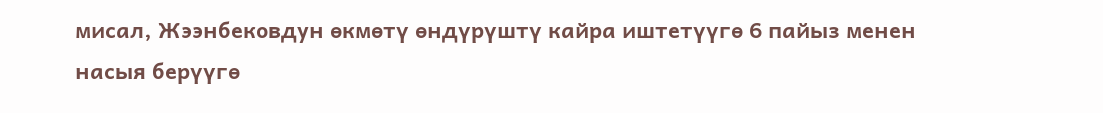мисал, Жээнбековдун өкмөтү өндүрүштү кайра иштетүүгө 6 пайыз менен насыя берүүгө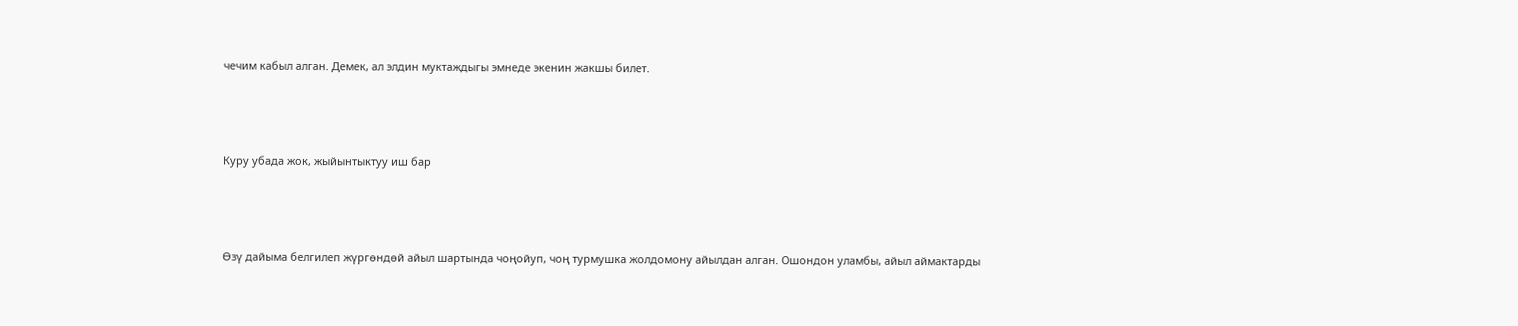чечим кабыл алган. Демек, ал элдин муктаждыгы эмнеде экенин жакшы билет.



Куру убада жок, жыйынтыктуу иш бар



Өзү дайыма белгилеп жүргөндөй айыл шартында чоңойуп, чоң турмушка жолдомону айылдан алган. Ошондон уламбы, айыл аймактарды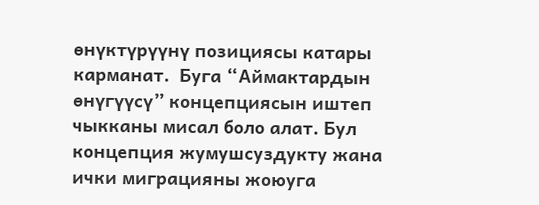өнүктүрүүнү позициясы катары карманат.  Буга “Аймактардын өнүгүүсү” концепциясын иштеп чыкканы мисал боло алат. Бул концепция жумушсуздукту жана ички миграцияны жоюуга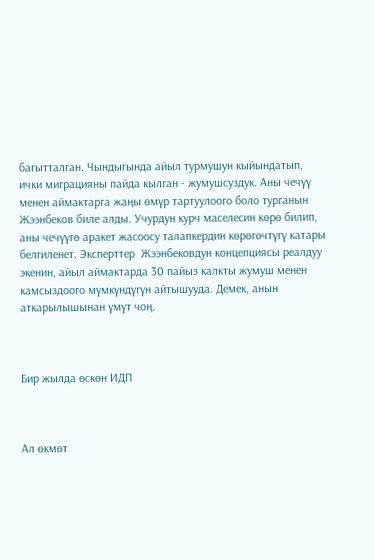багытталган. Чындыгында айыл турмушун кыйындатып, ички миграцияны пайда кылган - жумушсуздук. Аны чечүү менен аймактарга жаңы өмүр тартуулоого боло турганын Жээнбеков биле алды. Учурдун курч маселесин көрө билип, аны чечүүгө аракет жасоосу талапкердин көрөгөчтүгү катары белгиленет. Эксперттер  Жээнбековдун концепциясы реалдуу экенин, айыл аймактарда 30 пайыз калкты жумуш менен камсыздоого мүмкүндүгүн айтышууда. Демек, анын аткарылышынан үмүт чоң.



Бир жылда өскөн ИДП



Ал өкмөт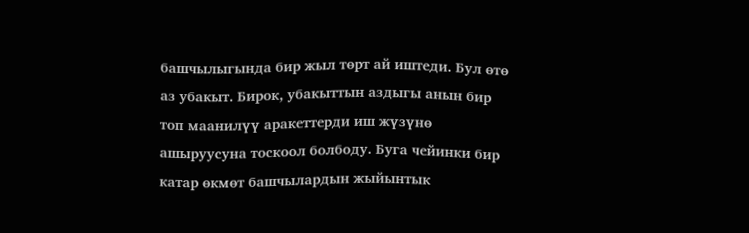башчылыгында бир жыл төрт ай иштеди. Бул өтө аз убакыт. Бирок, убакыттын аздыгы анын бир топ маанилүү аракеттерди иш жүзүнө ашыруусуна тоскоол болбоду. Буга чейинки бир катар өкмөт башчылардын жыйынтык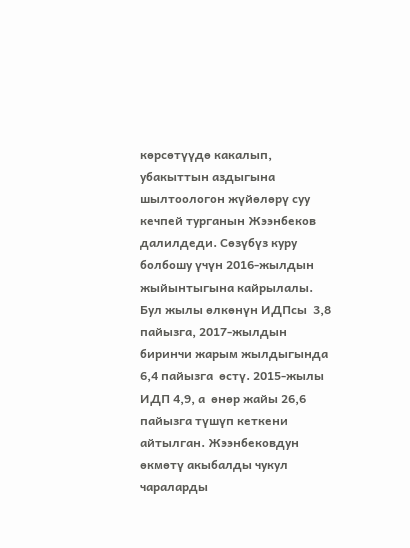көрсөтүүдө какалып, убакыттын аздыгына шылтоологон жүйөлөрү суу кечпей турганын Жээнбеков далилдеди. Сөзүбүз куру болбошу үчүн 2016-жылдын жыйынтыгына кайрылалы. Бул жылы өлкөнүн ИДПсы  3,8 пайызга, 2017-жылдын биринчи жарым жылдыгында 6,4 пайызга  өстү. 2015-жылы  ИДП 4,9, а  өнөр жайы 26,6 пайызга түшүп кеткени айтылган. Жээнбековдун өкмөтү акыбалды чукул чараларды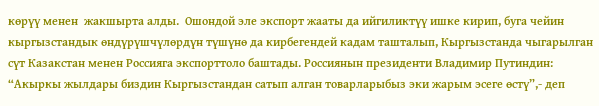көрүү менен  жакшырта алды.  Ошондой эле экспорт жааты да ийгиликтүү ишке кирип, буга чейин кыргызстандык өндүрүшчүлөрдүн түшүнө да кирбегендей кадам ташталып, Кыргызстанда чыгарылган сүт Казакстан менен Россияга экспорттоло баштады. Россиянын президенти Владимир Путиндин: “Акыркы жылдары биздин Кыргызстандан сатып алган товарларыбыз эки жарым эсеге өстү”,- деп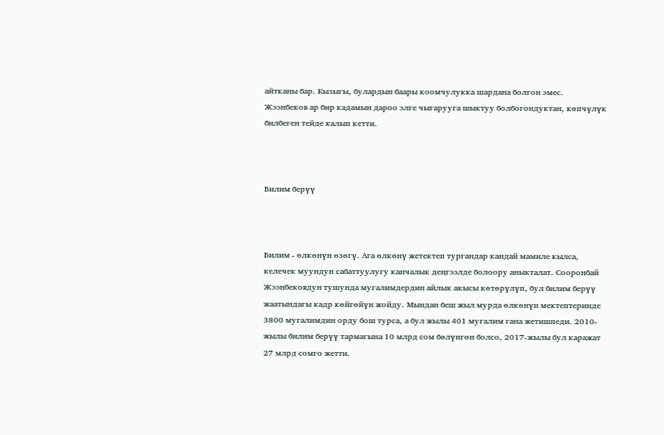айтканы бар. Кызыгы, булардын баары коомчулукка шардана болгон эмес. Жээнбеков ар бир кадамын дароо элге чыгарууга шыктуу болбогондуктан, көпчүлүк билбеген тейде калып кетти.



Билим берүү



Билим - өлкөнүн өзөгү. Ага өлкөнү жетектеп тургандар кандай мамиле кылса, келечек муундун сабаттуулугу канчалык деңгээлде болоору аныкталат. Сооронбай Жээнбековдун тушунда мугалимдердин айлык акысы көтөрүлүп, бул билим берүү жаатындагы кадр көйгөйүн жойду. Мындан беш жыл мурда өлкөнүн мектептеринде 3800 мугалимдин орду бош турса, а бул жылы 401 мугалим гана жетишпеди. 2010-жылы билим берүү тармагына 10 млрд сом бөлүнгөн болсо, 2017-жылы бул каражат 27 млрд сомго жетти.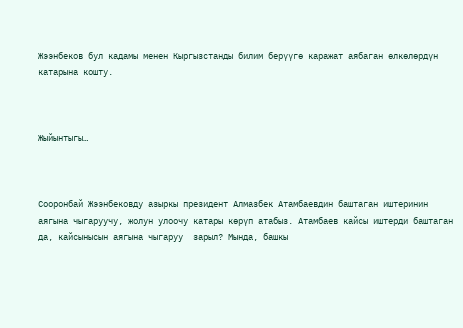Жээнбеков бул кадамы менен Кыргызстанды билим берүүгө каражат аябаган өлкөлөрдүн катарына кошту.



Жыйынтыгы…



Сооронбай Жээнбековду азыркы президент Алмазбек Атамбаевдин баштаган иштеринин аягына чыгаруучу, жолун улоочу катары көрүп атабыз. Атамбаев кайсы иштерди баштаган да, кайсынысын аягына чыгаруу  зарыл? Мында, башкы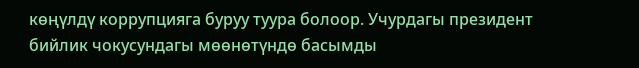көңүлдү коррупцияга буруу туура болоор. Учурдагы президент бийлик чокусундагы мөөнөтүндө басымды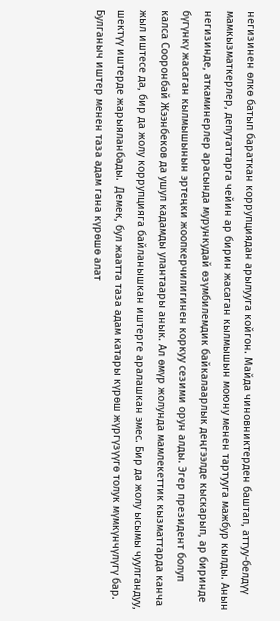негизинен өлкө батып бараткан коррупциядан арылууга койгон. Майда чиновниктерден баштап, аттуу-белдүү мамкызматкерлер, депутаттарга чейин ар бирин жасаган кылмышын моюну менен тартууга мажбур кылды. Анын негизинде, аткаминерлер арасында мурункудай өзүмбилемдик байкалаарлык деңгээлде кыскарып, ар биринде бүгүнкү жасаган кылмышынын эртеңки жоопкерчилигинен коркуу сезими орун алды. Эгер президент болуп калса Сооронбай Жээнбеков да ушул кадамды улантаары анык. Ал өмүр жолунда мамлекеттик кызматтарда канча жыл иштесе да, бир да жолу коррупцияга байланышкан иштерге аралашкан эмес. Бир да жолу ысымы чуулгандуу, шектүү иштерде жарыяланбады.  Демек, бул жаатта таза адам катары күрөш жүргүзүүгө толук мүмкүнчүлүгү бар. Булганыч иштер менен таза адам гана күрөшө алат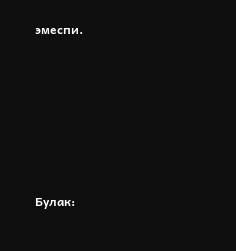эмеспи.







Булак: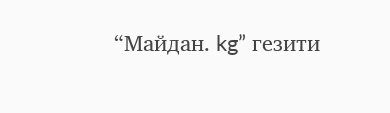“Майдан. kg” гезити